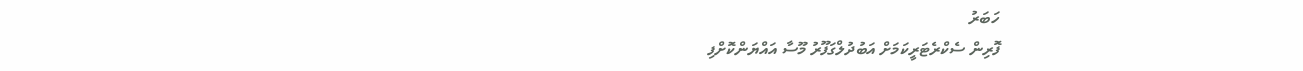ހަބަރު
ފޮރިން ސެކްރެޓަރީކަމަށް އަބުދުލްގަފޫރު މޫސާ އައްޔަންކޮށްފި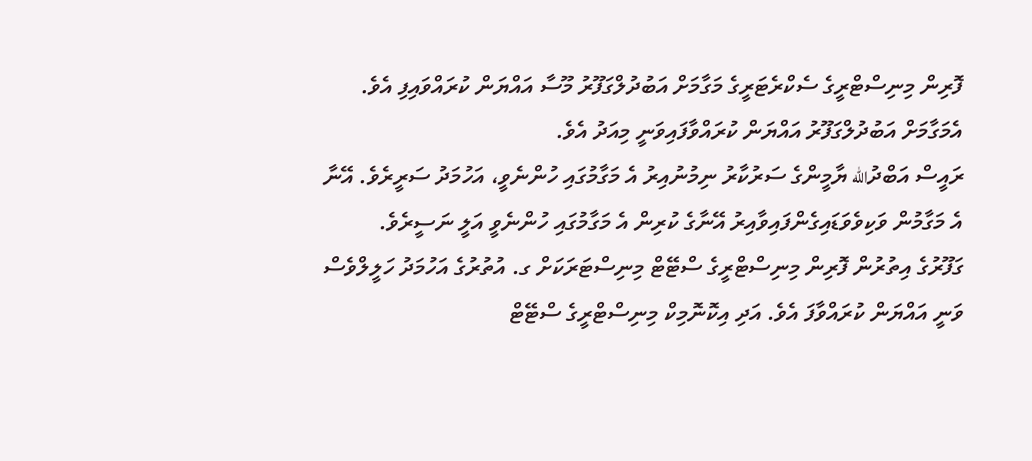ފޮރިން މިނިސްޓްރީގެ ސެކްރެޓަރީގެ މަގާމަށް އަބުދުލްގަފޫރު މޫސާ އައްޔަން ކުރައްވައިފި އެވެ.
އެމަގާމަށް އަބުދުލްގަފޫރު އައްޔަން ކުރައްވާފައިވަނީ މިއަދު އެވެ.
ރައީސް އަބްދުالله ޔާމީންގެ ސަރުކާރު ނިމުނުއިރު އެ މަގާމުގައި ހުންނެވީ، އަހުމަދު ސަރީރެވެ. އޭނާ އެ މަގާމުން ވަކިވެވަޑައިގެންފައިވާއިރު އޭނާގެ ކުރިން އެ މަގާމުގައި ހުންނެވީ އަލީ ނަސީރެވެ.
ގަފޫރުގެ އިތުރުން ފޮރިން މިނިސްޓްރީގެ ސްޓޭޓް މިނިސްޓަރަކަށް ގ. އުތުރުގެ އަހުމަދު ހަލީލްވެސް ވަނީ އައްޔަން ކުރައްވާފަ އެވެ. އަދި އިކޮނޮމިކް މިނިސްޓްރީގެ ސްޓޭޓް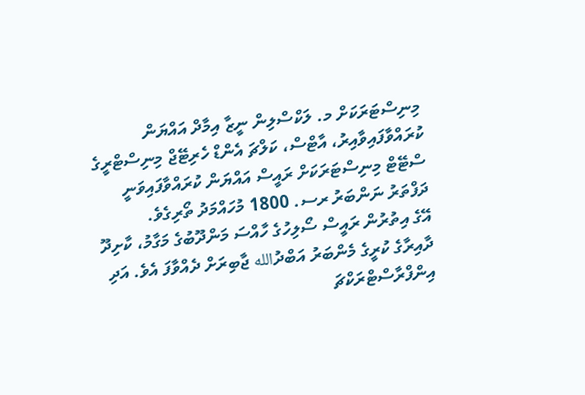މިނިސްޓަރަކަށް މ. ލަކްސްލިން ނީޒާ އިމާދް އައްޔަން ކުރައްވާފައިވާއިރު، އާޓްސް، ކަލްޗަ އެންޑް ހެރިޓޭޖް މިނިސްޓްރީގެ ސްޓޭޓް މިނިސްޓަރަކަށް ރައީސް އައްޔަން ކުރައްވާފައިވަނީ ދަފްތަރު ނަންބަރު ރސ. 1800 މުހައްމަދު ތޯރިގެވެ.
އޭގެ އިތުރުން ރައީސް ސޯލިހުގެ ހާއްސަ މަންދޫބުގެ މަގާމު، ކާށިދޫ ދާއިރާގެ ކުރީގެ މެންބަރު އަބްދުالله ޖާބިރަށް ދެއްވާފަ އެވެ. އަދި އިންފްރާސްޓްރަކްޗަ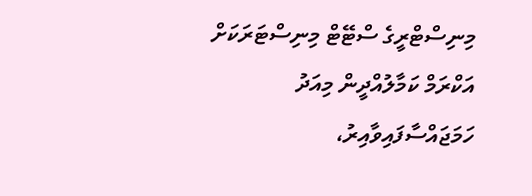މިނިސްޓްރީގެ ސްޓޭޓް މިނިސްޓަރަކަށް އަކްރަމް ކަމާލުއްދީން މިއަދު ހަމަޖައްސާފައިވާއިރު،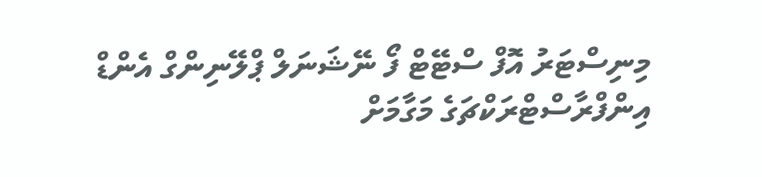މިނިސްޓަރު އޮފް ސްޓޭޓް ފޯ ނޭޝަނަލް ޕްލޭނިންގް އެންޑް އިންފްރާސްޓްރަކްޗަގެ މަގާމަށް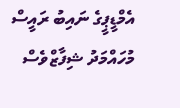އެމްޑީޕީގެ ނައިބު ރައީސް މުހައްމަދު ޝިފާޒްވެސް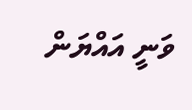ވަނީ އައްޔަން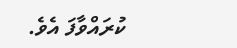ކުރައްވާފަ އެވެ.